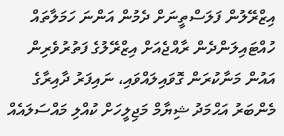އިޒްރޭލުން ފަލަސްތީނަށް ދެމުން އަންނަ ހަމަލާތައް ހުއްޓައިލަންދެން ރާއްޖެއަށް އިޒްރޭލުގެ ފަތުރުވެރިން އައުން މަނާކުރަން ގޮވައިލައްވައި، ނައިފަރު ދާއިރާގެ މެންބަރު އަޙްމަދު ޝިޔާމް މަޖިލީހަށް ކުއްލި މައްސަލައެއް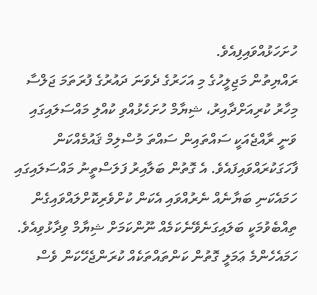ހުށަހަޅުއްވައިފިއެވެ.
ރައްޔިތުން މަޖިލީހުގެ މި އަހަރުގެ ދެވަނަ ދައުރުގެ ފުރަތަމަ ޖަލްސާ މިހާރު ކުރިއަށްދާއިރު، ޝިޔާމް ހުށަހެޅުއްވި ކުއްލި މައްސަލައިގައި ވަނީ ރާއްޖެއަކީ ސައްތައިން ސައްތަ މުސްލިމް ޤައުމެއްކަން ފާހަގަކުރައްވައިފައެވެ. އެ ގޮތުން ބަލާއިރު ފަލަސްތީނު މައްސަލައިގައި ހަމައެކަނި ބަޔާނެއް ނެރުއްވައި އެކަން ކުށްވެރިކޮށްލައްވައިގެން ތިއްބެވުމަކީ ބަލައިގަނެވޭނެކަމެއް ނޫންކަމަށް ޝިޔާމް ވިދާޅުވިއެވެ. ހަމައެހެންމެ ޢަމަލީ ގޮތުން ކަންތައްތަކެއް ކުރަންޖެހޭކަން ވެސް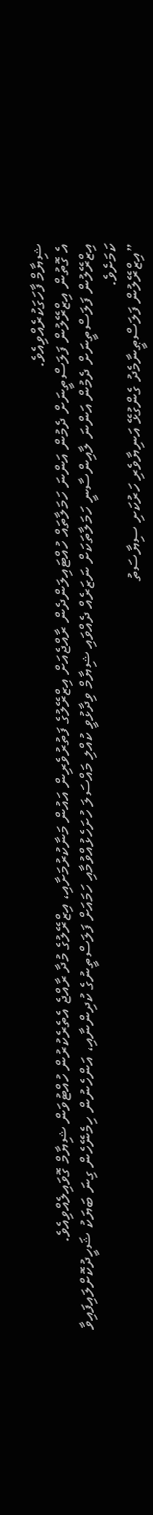ޝިޔާމް ފާހަގަކުރެއްވިއެވެ.
އެ ގޮތުން އިޒްރޭލުން ފަލަސްތީނަށް ދެމުން އަންނަ ހަމަލާތައް ހުއްޓައިލަންދެން ރާއްޖެއަށް އިޒްރޭލުގެ ފަތުރުވެރިން އައުން މަނާކުރުމަށާއި، އިޒްރޭލުގެ މުދާ ރާއްޖެ އެތެރެކުރުން ހުއްޓުވަން ޝިޔާމް ގޮވައިލެއްވިއެވެ.
އިޒްރޭލުން ފަލަސްތީނަށް ދެމުން އަންނަ ލާއިންސާނީ ހަމަލާތަކަށް ނަޒަރެއް ދެއްވައި ޝިޔާމް ވިދާޅުވީ ކުއްލި މައްސަލަ ހުށަހެޅުއްވުމާއި ހަމައަށް ފަލަސްތީނުގެ ކުދިންނާއި، އަންހެނުން ހިމެނޭހެން ގިނަ ބަޔަކު ޝަހީދުކޮށްލައިފައިވާ ކަމަށެވެ.
”އިޒްރޭލުން ފަލަސްޠީނާމެދު ގެންގުޅޭ އަނިޔާވެރި ހަރުކަށި ސިޔާސަތު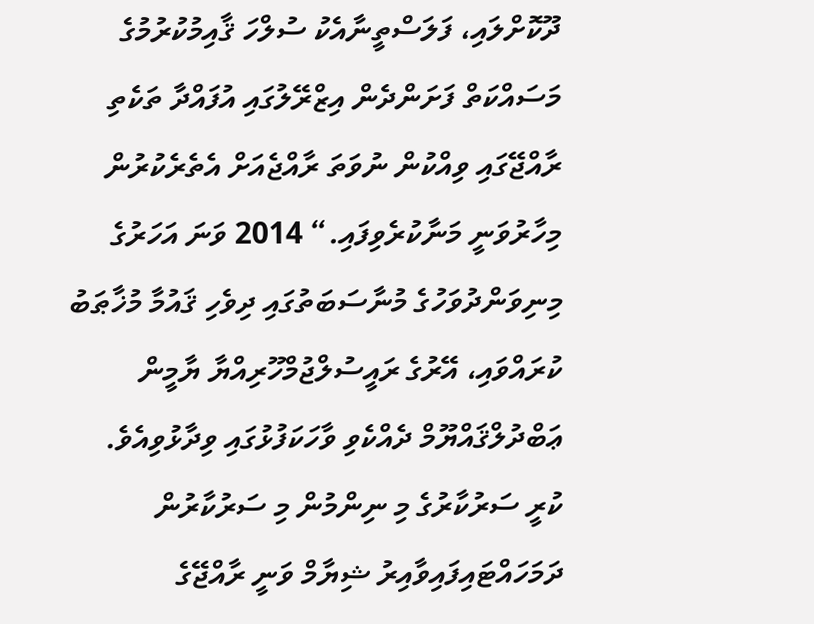ދޫކޮށްލައި، ފަލަސްތީނާއެކު ސުލްހަ ޤާއިމުކުރުމުގެ މަސައްކަތް ފަށަންދެން އިޒްރޭލުގައި އުފައްދާ ތަކެތި ރާއްޖޭގައި ވިއްކުން ނުވަތަ ރާއްޖެއަށް އެތެރެކުރުން މިހާރުވަނީ މަނާކުރެވިފައި.“ 2014 ވަނަ އަހަރުގެ މިނިވަންދުވަހުގެ މުނާސަބަތުގައި ދިވެހި ޤައުމާ މުޚާޠަބު ކުރައްވައި، އޭރުގެ ރައީސުލްޖުމްހޫރިއްޔާ ޔާމީން ޢަބްދުލްޤައްޔޫމް ދެއްކެވި ވާހަކަފުޅުގައި ވިދާޅުވިއެވެ.
ކުރީ ސަރުކާރުގެ މި ނިންމުން މި ސަރުކާރުން ދަމަހައްޓައިފައިވާއިރު ޝިޔާމް ވަނީ ރާއްޖޭގެ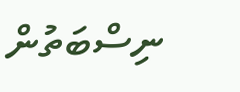ނިސްބަތުން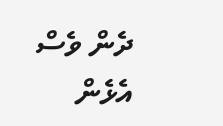ދެން ވެސް އެޅެން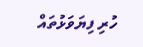ހުރި ފިޔަވަޅުތައް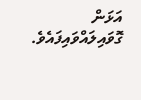އަޅަން ގޮވައިލައްވައިފައެވެ.